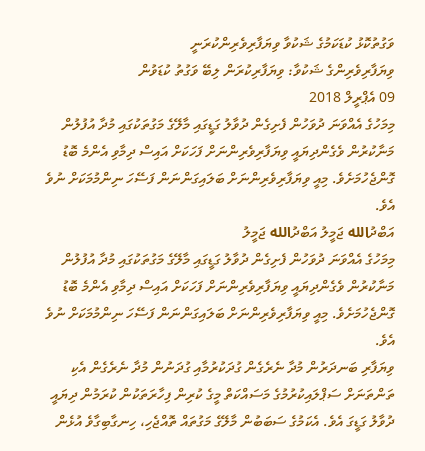ވަގުތުކޮޅު ކުޑަކަމުގެ ޝަކުވާ ވިޔަފާރިވެރިންކުރަނީ
ވިޔަފާރިވެރިންގެ ޝަކުވާ: ވިޔަފާރިކުރަން ލިބޭ ވަގުތު ކުޑަވުން
09 އެޕްރީލް 2018
މިމަހުގެ އެއްވަނަ ދުވަހުން ފެށިގެން ދުވާލު ގަޑީގައި މާލޭގެ މަގުތަކުގައި މުދާ އުފުލުން މަނާކުރުން ވެގެންދިޔައީ ވިޔަފާރިވެރިންނަށް ފަހަކަށް އައިސް ދިމާވި އެންމެ ބޮޑު ގޮންޖެހުމަށެވެ. މިއީ ވިޔަފާރިވެރިންނަށް ބަލައިގަންނަން ފަސޭހަ ނިންމުމަކަށް ނުވެ އެވެ.
އަބްދުالله ޖަމީލު އަބްދުالله ޖަމީލު
މިމަހުގެ އެއްވަނަ ދުވަހުން ފެށިގެން ދުވާލު ގަޑީގައި މާލޭގެ މަގުތަކުގައި މުދާ އުފުލުން މަނާކުރުން ވެގެންދިޔައީ ވިޔަފާރިވެރިންނަށް ފަހަކަށް އައިސް ދިމާވި އެންމެ ބޮޑު ގޮންޖެހުމަށެވެ. މިއީ ވިޔަފާރިވެރިންނަށް ބަލައިގަންނަން ފަސޭހަ ނިންމުމަކަށް ނުވެ އެވެ.
ވިޔަފާރި ބަނދަރުން މުދާ ނެރެގެން ގުދަކުރުމާއި ގުދަނުން މުދާ ނެރެގެން އެކި ތަންތަނަށް ސަޕްލައިކުރުމުގެ މަސައްކަތް މީގެ ކުރިން ފިހާރަތަކުން ކުރަމުން ދިޔައީ ދުވާލު ގަޑީގަ އެވެ. އެކަމުގެ ސަބަބުން މާލޭގެ މަގުތައް ތޮއްޖެހި، ހިނގާބިގާވެ އުޅެން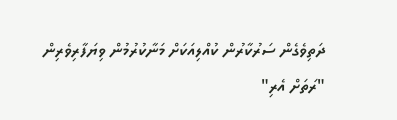ދަތިވެގެން ސަރުކާރުން ކުއްލިއަކަށް މަނާކުރުމުން ވިޔަފާރިވެރިން "ރަތަށް އެރި"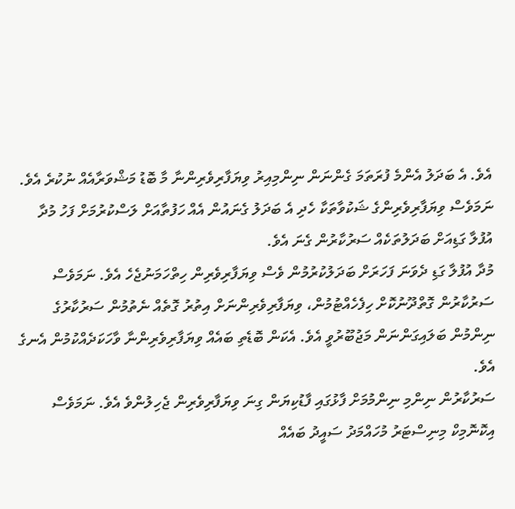އެވެ. އެ ބަދަލު އެންމެ ފުރަތަމަ ގެންނަން ނިންމިއިރު ވިޔަފާރިވެރިންނާ މާ ބޮޑު މަޝްވަރާއެއް ނުކުރެ އެވެ. ނަމަވެސް ވިޔަފާރިވެރިންގެ ޝަކުވާތަކާ ހެދި އެ ބަދަލު ގެނައުން އެއް ހަފުތާއަށް ލަސްކުރުމަށް ފަހު މުދާ އުފުލާ ގަޑިއަށް ބަދަލުތަކެއް ސަރުކާރުން ގެނަ އެވެ.
މުދާ އުފުލާ ގަޑި ދެވަނަ ފަހަރަށް ބަދަލުކުރުމުން ވެސް ވިޔަފާރިވެރިން ހިތްހަމަނުޖެހެ އެވެ. ނަމަވެސް ސަރުކާރުން ގޮތްދޫނުކޮށް ހިފެހެއްޓުމުން، ވިޔަފާރިވެރިންނަށް އިތުރު ގޮތެއް ނެތުމުން ސަރުކާރުގެ ނިންމުން ބަލައިގަންނަން މަޖުބޫރުވީ އެވެ. އެކަން ބޮޑެތި ބައެއް ވިޔަފާރިވެރިންނާ ވާހަކަދެއްކުމުން އެނގެ އެވެ.
ސަރުކާރުން ނިންމި ނިންމުމަށް ފާޅުގައި ފާޑުކިޔަން ގިނަ ވިޔަފާރިވެރިން ޖެހިލުންވެ އެވެ. ނަމަވެސް އިކޮނޮމިކް މިނިސްޓަރު މުހައްމަދު ސައީދު ބައެއް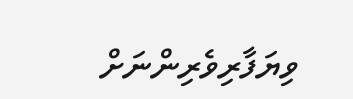ވިޔަފާރިވެރިންނަށް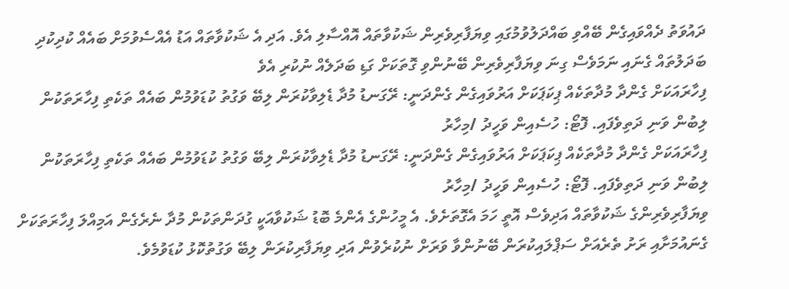ދައުވަތު ދެއްވައިގެން ބޭއްވި ބައްދަލުވުމުގައި ވިޔަފާރިވެރިން ޝަކުވާތައް އޮއްސާލި އެވެ. އަދި އެ ޝަކުވާތައް އަޑު އެއްސެވުމަށް ބައެއް ކުދިކުދި ބަދަލުތައް ގެނައި ނަމަވެސް ގިނަ ވިޔަފާރިވެރިން ބޭނުންވި ގޮތަކަށް ގަޑި ބަދަލެއް ނުކުރި އެވެ
ފިހާރައަކަށް ގެންދާ މުދާތަކެއް ޕިކަޕަކަށް އަރުވައިގެން ގެންދަނީ: ރޭގަނޑު މުދާ ޑެލިވާކުރަން ލިބޭ ވަގުތު ކުޑަވުމުން ބައެއް ތަކެތި ފިހާރަތަކުން ލިބުން ވަނި ދަތިވެފައި. ފޮޓޯ: ހުސެއިން ވަހީދު /މިހާރު
ފިހާރައަކަށް ގެންދާ މުދާތަކެއް ޕިކަޕަކަށް އަރުވައިގެން ގެންދަނީ: ރޭގަނޑު މުދާ ޑެލިވާކުރަން ލިބޭ ވަގުތު ކުޑަވުމުން ބައެއް ތަކެތި ފިހާރަތަކުން ލިބުން ވަނި ދަތިވެފައި. ފޮޓޯ: ހުސެއިން ވަހީދު /މިހާރު
ވިޔަފާރިވެރިންގެ ޝަކުވާތައް އަދިވެސް އޮތީ ހަމަ އެގޮތަށެވެ. އެ މީހުންގެ އެންމެ ބޮޑު ޝަކުވާއަކީ ގުދަންތަކުން މުދާ ނެރެގެން އަމިއްލަ ފިހާރަތަކަށް ގެނައުމަށާއި ރަށު ތެރެއަށް ސަޕްލައިކުރަން ބޭނުންވާ ވަރަށް ނުކުރެވުން އަދި ވިޔަފާރިކުރަން ލިބޭ ވަގުތުކޮޅު ކުޑަވުމެވެ.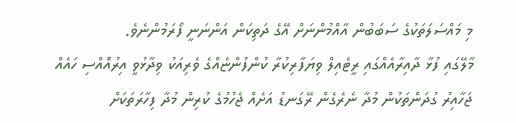މި މައްސަލަތަކުގެ ސަބަބުން އާއްމުންނަށް އޭގެ ދަތިކަން އަންނަނީ ފޯރަމުންނެވެ.
މާލޭގައި ފުޅާ ދާއިރާއެއްގައި ރީޓެއިލް ވިޔަފާރިކުރާ ކުންފުންޏެއްގެ ވެރިއަކު ވިދާޅުވީ އިރުއޮއްސި ހައެއް ޖަހާއިރު ގުދަންތަކުން މުދާ ނެރެގެން ރޭގަނޑު އަށެއް ޖެހުމުގެ ކުރިން މުދާ ފިހާރަތަކަށް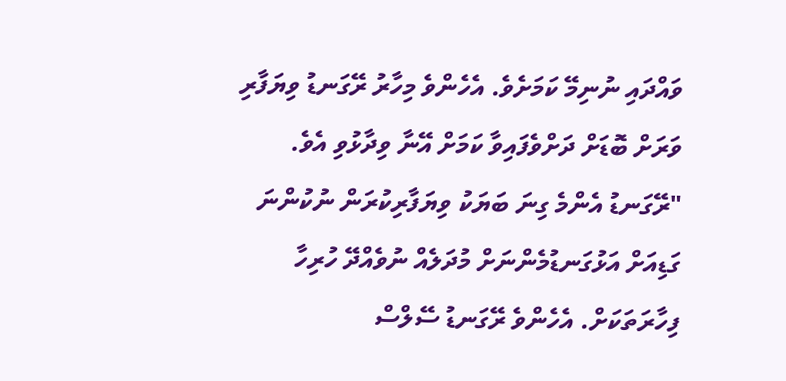ވައްދައި ނުނިމޭ ކަމަށެވެ. އެހެންވެ މިހާރު ރޭގަނޑު ވިޔަފާރި ވަރަށް ބޮޑަށް ދަށްވެފައިވާ ކަމަށް އޭނާ ވިދާޅުވި އެވެ.
"ރޭގަނޑު އެންމެ ގިނަ ބަޔަކު ވިޔަފާރިކުރަން ނުކުންނަ ގަޑިއަށް އަޅުގަނޑުމެންނަށް މުދަލެއް ނުވެއްދޭ ހުރިހާ ފިހާރަތަކަށް. އެހެންވެ ރޭގަނޑު ސޭލްސް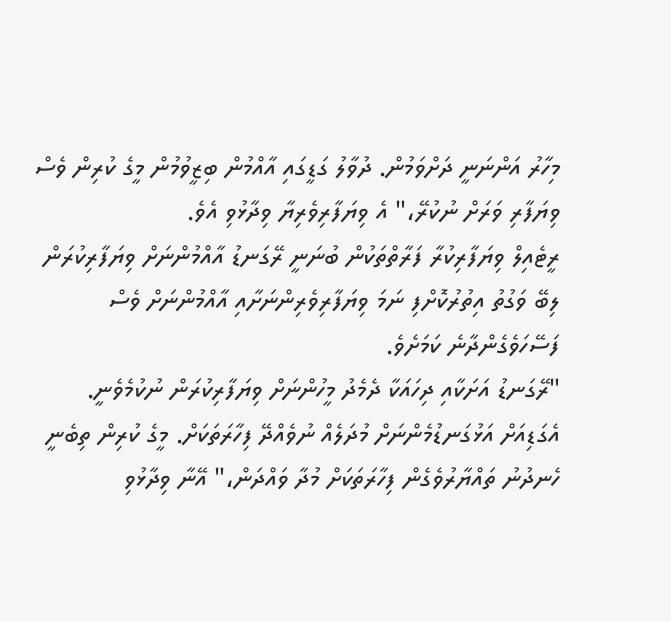މިހާރު އަންނަނީ ދަށްވަމުން. ދުވާލު ގަޑީގައި އާއްމުން ބިޒީވުމުން މީގެ ކުރިން ވެސް ވިޔަފާރި ވަރަށް ނުކުރޭ،" އެ ވިޔަފާރިވެރިޔާ ވިދާޅުވި އެވެ.
ރީޓެއިލް ވިޔަފާރިކުރާ ފަރާތްތަކުން ބުނަނީ ރޭގަނޑު އާއްމުންނަށް ވިޔަފާރިކުރަން ލިބޭ ވަގުތު އިތުރުކޮށްފި ނަމަ ވިޔަފާރިވެރިންނަށާއި އާއްމުންނަށް ވެސް ފަސޭހަވެގެންދާނެ ކަމަށެވެ.
"ރޭގަނޑު އަށަކާއި ދިހައަކާ ދެމެދު މީހުންނަށް ވިޔަފާރިކުރަން ނުކުމެވެނީ. އެގަޑިއަށް އަޅުގަނޑުމެންނަށް މުދަލެއް ނުވެއްދޭ ފިހާރަތަކަށް. މީގެ ކުރިން ތިބެނީ ހެނދުނު ތައްޔާރުވެގެން ފިހާރަތަކަށް މުދާ ވައްދަން،" އޭނާ ވިދާޅުވި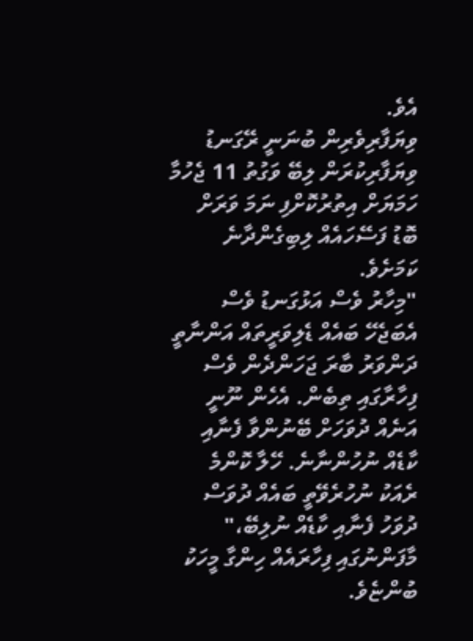އެވެ.
ވިޔަފާރިވެރިން ބުނަނީ ރޭގަނޑު ވިޔަފާރިކުރަން ލިބޭ ވަގުތު 11 ޖެހުމާ ހަމަޔަށް އިތުރުކޮށްފި ނަމަ ވަރަށް ބޮޑު ފަސޭހައެއް ލިބިގެންދާނެ ކަމަށެވެ.
"މިހާރު ވެސް އަޅުގަނޑު ވެސް އެބަޖެހޭ ބައެއް ޑެލިވަރީތައް އަންނާތީ ދަންވަރު ބާރަ ޖަހަންދެން ވެސް ފިހާރާގައި ތިބެން. އެހެން ނޫނީ އަނެއް ދުވަހަށް ބޭނުންވާ ފެނާއި ކާޑެއް ނުހުންނާނެ. ހޭލާ ކޮންމެ ރެއަކު ނުހުރެވޭތީ ބައެއް ދުވަސް ދުވަހު ފެނާއި ކާޑެއް ނުލިބޭ،" މާފަންނުގައި ފިހާރައެއް ހިންގާ މީހަކު ބުންޏެވެ.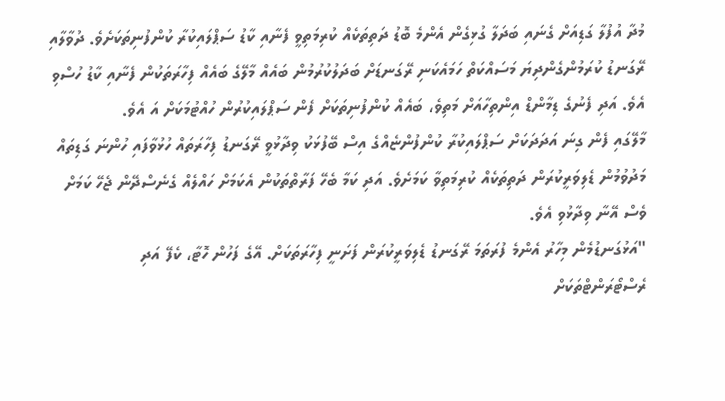މުދާ އުފުލާ ގަޑިއަށް ގެނައި ބަދަލާ ގުޅިގެން އެންމެ ބޮޑު ދަތިތަކެއް ކުރިމަތިވީ ފެނާއި ކާޑު ސަޕްލައިކުރާ ކުންފުނިތަކަށެވެ. ދުވާލާއި ރޭގަނޑު ކުރަމުންގެންދިޔަ މަސައްކަތް ހަމައެކަނި ރޭގަނޑަށް ބަދަލުކުރުމުން ބައެއް މާލޭގެ ބައެއް ފިހާރަތަކުން ފެނާއި ކާޑު ހުސްވި އެވެ. އަދި ފެނުގެ ޑިމާންޑް އިންތިހާއަށް މަތިވެ، ބައެއް ކުންފުނިތަކަށް ފެން ސަޕްލައިކުރުން ހުއްޓުމަކަށް އަ އެވެ.
މާލޭގައި ފެން ގިނަ އަދަދަކަށް ސަޕްލައިކުރާ ކުންފުންޏެއްގެ އިސް ބޭފުޅަކު ވިދާޅުވީ ރޭގަނޑު ފިހާރަތައް ހުޅުވާފައި ހުންނަ ގަޑިތައް މަދުވުމުން ޑެލިވަރީކުރަން ދަތިތަކެއް ކުރިމަތިވާ ކަމަށެވެ. އަދި ކަމާ ބެހޭ ފަރާތްތަކުން އެކަމަށް ހައްލެއް ގެނެސްދޭން ޖެހޭ ކަމަށް ވެސް އޭނާ ވިދާޅުވި އެވެ.
"އަޅުގަނޑުމެން މިހާރު އެންމެ ފުރަތަމަ ރޭގަނޑު ޑެލިވަރީކުރަން ފަށަނީ ފިހާރަތަކަށް. އޭގެ ފަހުން ހޮޓާ، ކެފޭ އަދި ރެސްޓޯރަންޓްތަކަށް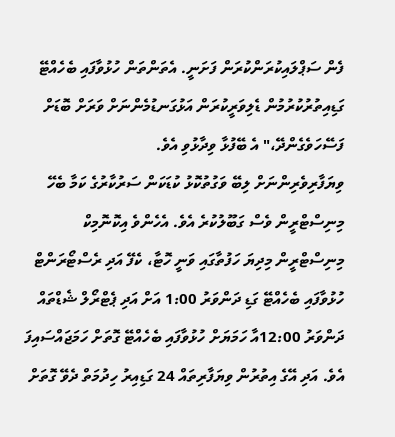ފެން ސަޕްލައިކުރަންކުރަން ފަށަނީ. އެތަންތަން ހުޅުވާފައި ބެހެއްޓޭ ގަޑިއިތުރުކުރުމުން ޑެލިވަރީކުރަން އަޅުގަނޑުމެންނަށް ވަރަށް ބޮޑަށް ފަސޭހަވެގެންދޭ،" އެ ބޭފުޅާ ވިދާޅުވި އެވެ.
ވިޔަފާރިވެރިންނަށް ލިބޭ ވަގުތުކޮޅު ކުޑަކަން ސަރުކާރުގެ ކަމާ ބެހޭ މިނިސްޓްރީން ވެސް ގަބޫލުކުރެ އެވެ. އެހެންވެ އިކޮނޮމިކް މިނިސްޓްރީން މިދިޔަ ހަފުތާގައި ވަނީ ހޮޓާ، ކެފޭ އަދި ރެސްޓޯރަންޓް ހުޅުވާފައި ބެހެއްޓޭ ގަޑި ދަންވަރު 1:00 އަށް އަދި ޕެޓްރޯލް ޝެޑްތައް ދަންވަރު 12:00އާ ހަމަޔަށް ހުޅުވާފައި ބެހެއްޓޭ ގޮތަށް ހަމަޖައްސައިފަ އެވެ. އަދި އޭގެ އިތުރުން ވިޔަފާރިތައް 24 ގަޑިއިރު ހިދުމަތް ދެވޭ ގޮތަށް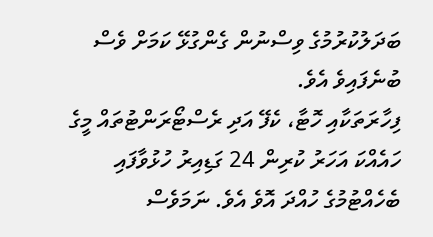ބަދަލުކުރުމުގެ ވިސްނުން ގެންގުޅޭ ކަމަށް ވެސް ބުނެފައިވެ އެވެ.
ފިހާރަތަކާއި ހޮޓާ، ކެފޭ އަދި ރެސްޓޯރަންޓުތައް މީގެ ހައެއްކަ އަހަރު ކުރިން 24 ގަޑިއިރު ހުޅުވާފައި ބެހެއްޓުމުގެ ހުއްދަ އޮވެ އެވެ. ނަމަވެސް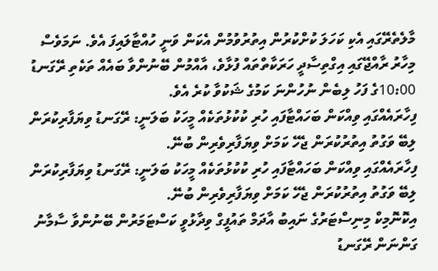މާލެތެރޭގައި އެކި ކަހަލަ ކުށްކުރުން އިތުރުވުމުން އެކަން ވަނީ ހުއްޓާލައިފަ އެވެ. ނަމަވެސް މިހާރު ރާއްޖޭގައި އިގްތިސާދީ ހަރަކާތްތައް ފުޅާވެ، އާއްމުން ބޭނުންވާ ބައެއް ތަކެތި ރޭގަނޑު 10:00ގެ ފަހު ލިބެން ނުހުންނަ ކަމުގެ ޝަކުވާ ކުރެ އެވެ.
ފިހާރައެއްގައި ވިއްކަން ބަހައްޓާފައި ހުރި ކުކުޅުތަކެއް މީހަކު ބަލަނީ: ރޭގަނޑު ވިޔަފާރިކުރަން ލިބޭ ވަގުތު އިތުރުކުރަން ޖެހޭ ކަމަށް ވިޔަފާރިވެރިން ބުނޭ.
ފިހާރައެއްގައި ވިއްކަން ބަހައްޓާފައި ހުރި ކުކުޅުތަކެއް މީހަކު ބަލަނީ: ރޭގަނޑު ވިޔަފާރިކުރަން ލިބޭ ވަގުތު އިތުރުކުރަން ޖެހޭ ކަމަށް ވިޔަފާރިވެރިން ބުނޭ.
އިކޮނޮމިކް މިނިސްޓަރުގެ ނައިބު އާދަމް ތައުފީގް ވިދާޅުވީ ކަސްޓަމަރުން ބޭނުންވާ ސާމާނު ގަންނަން ރޭގަނޑު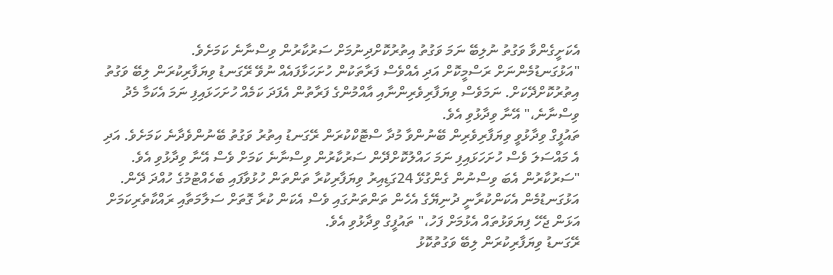އެކަށީގެންވާ ވަގުތު ނުލިބޭ ނަމަ ވަގުތު އިތުރުކޮށްދިނުމަށް ސަރުކާރުން ވިސްނާނެ ކަމަށެވެ.
"އަޅުގަނޑުމެންނަށް ރަސްމީކޮށް އަދި އެއްވެސް ފަރާތަކުން ހުށަހަޅާފައެއް ނުވޭ ރޭގަނޑު ވިޔަފާރިކުރަން ލިބޭ ވަގުތު އިތުރުކޮށްދޭކަށް. ނަމަވެސް ވިޔަފާރިވެރިންނާއި އާއްމުންގެ ފަރާތުން އެފަދަ ކަމެއް ހުށަހަޅައިފި ނަމަ އެކަމާ މެދު ވިސްނާނެ،" އޭނާ ވިދާޅުވި އެވެ.
ތައުފީގް ވިދާޅުވީ ވިޔަފާރިވެރިން ބޭނުންވާ މުދާ ސްޓޮކްކުރަން ރޭގަނޑު އިތުރު ވަގުތު ބޭނުންވެދާނެ ކަމަށެވެ. އަދި އެ މައްސަލަ ވެސް ހުށަހަޅައިފި ނަމަ ހައްލުކޮށްދޭން ސަރުކާރުން ވިސްނާނެ ކަމަށް ވެސް އޭނާ ވިދާޅުވި އެވެ.
"ސަރުކާރުން އެބަ ވިސްނުން ގެންގުޅޭ 24ގަޑިއިރު ވިޔަފާރިކުރާ ތަންތަން ހުޅުވާފައި ބެހެއްޓުމުގެ ހުއްދަ ދޭން. އަޅުގަނޑުމެން އެކަންކުރާނީ ދުނިޔޭގެ އެހެން ތަންތަނުގައި ވެސް އެކަން ކުރާ ގޮތަށް ސަލާމަތާއި ރައްކާތެރިކަމަށް އަޅަން ޖެހޭ ފިޔަވަޅުތައް އެޅުމަށް ފަހު،" ތައުފީގް ވިދާޅުވި އެވެ.
ރޭގަނޑު ވިޔަފާރިކުރަން ލިބޭ ވަގުތުކޮޅު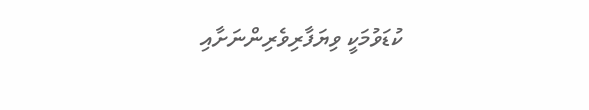ކުޑަވުމަކީ ވިޔަފާރިވެރިންނަށާއި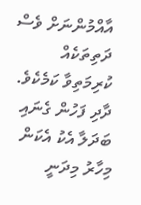އާއްމުންނަށް ވެސް ދަތިތަކެއް ކުރިމަތިވާ ކަމެކެވެ. ދާދި ފަހުން ގެނައި ބަދަލާ އެކު އެކަން މިހާރު މިދަނީ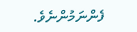ފެންނަމުންނެވެ.